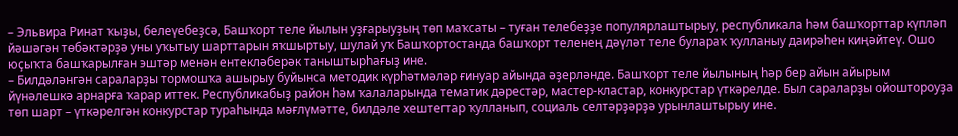– Эльвира Ринат ҡыҙы, белеүебеҙсә, Башҡорт теле йылын уҙғарыуҙың төп маҡсаты – туған телебеҙҙе популярлаштырыу, республикала һәм башҡорттар күпләп йәшәгән төбәктәрҙә уны уҡытыу шарттарын яҡшыртыу, шулай уҡ Башҡортостанда башҡорт теленең дәүләт теле булараҡ ҡулланыу даирәһен киңәйтеү. Ошо юҫыҡта башҡарылған эштәр менән ентекләберәк таныштырһағыҙ ине.
– Билдәләнгән сараларҙы тормошҡа ашырыу буйынса методик күрһәтмәләр ғинуар айында әҙерләнде. Башҡорт теле йылының һәр бер айын айырым йүнәлешкә арнарға ҡарар иттек. Республикабыҙ район һәм ҡалаларында тематик дәрестәр, мастер-кластар, конкурстар үткәрелде. Был сараларҙы ойоштороуҙа төп шарт – үткәрелгән конкурстар тураһында мәғлүмәтте, билдәле хештегтар ҡулланып, социаль селтәрҙәрҙә урынлаштырыу ине.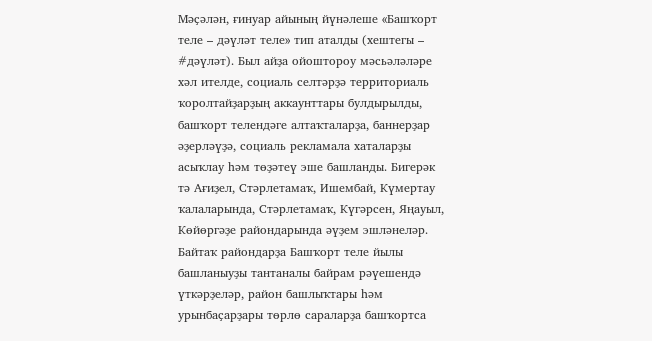Мәҫәлән, ғинуар айының йүнәлеше «Башҡорт теле – дәүләт теле» тип аталды (хештегы – #дәүләт). Был айҙа ойоштороу мәсьәләләре хәл ителде, социаль селтәрҙә территориаль ҡоролтайҙарҙың аккаунттары булдырылды, башҡорт телендәге алтаҡталарҙа, баннерҙар әҙерләүҙә, социаль рекламала хаталарҙы асыҡлау һәм төҙәтеү эше башланды. Бигерәк тә Ағиҙел, Стәрлетамаҡ, Ишембай, Күмертау ҡалаларында, Стәрлетамаҡ, Күгәрсен, Яңауыл, Көйөргәҙе райондарында әүҙем эшләнеләр. Байтаҡ райондарҙа Башҡорт теле йылы башланыуҙы тантаналы байрам рәүешендә үткәрҙеләр, район башлыҡтары һәм урынбаҫарҙары төрлө сараларҙа башҡортса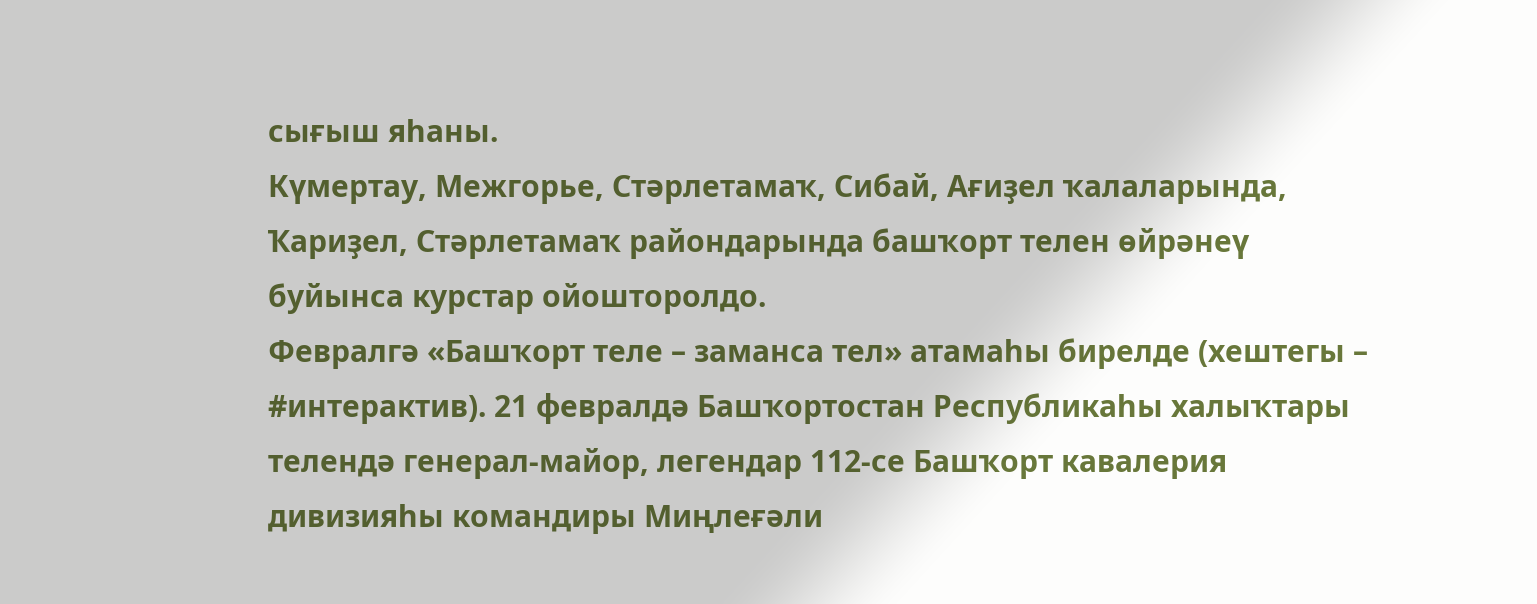сығыш яһаны.
Күмертау, Межгорье, Стәрлетамаҡ, Сибай, Ағиҙел ҡалаларында, Ҡариҙел, Стәрлетамаҡ райондарында башҡорт телен өйрәнеү буйынса курстар ойошторолдо.
Февралгә «Башҡорт теле – заманса тел» атамаһы бирелде (хештегы – #интерактив). 21 февралдә Башҡортостан Республикаһы халыҡтары телендә генерал-майор, легендар 112-се Башҡорт кавалерия дивизияһы командиры Миңлеғәли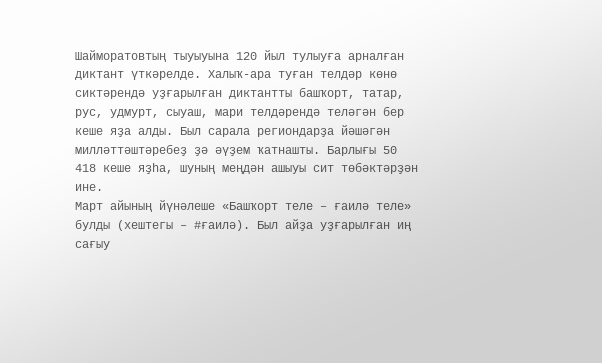Шайморатовтың тыуыуына 120 йыл тулыуға арналған диктант үткәрелде. Халыҡ-ара туған телдәр көнө сиктәрендә уҙғарылған диктантты башҡорт, татар, рус, удмурт, сыуаш, мари телдәрендә теләгән бер кеше яҙа алды. Был сарала региондарҙа йәшәгән милләттәштәребеҙ ҙә әүҙем ҡатнашты. Барлығы 50 418 кеше яҙһа, шуның меңдән ашыуы сит төбәктәрҙән ине.
Март айының йүнәлеше «Башҡорт теле – ғаилә теле» булды (хештегы – #ғаилә). Был айҙа уҙғарылған иң сағыу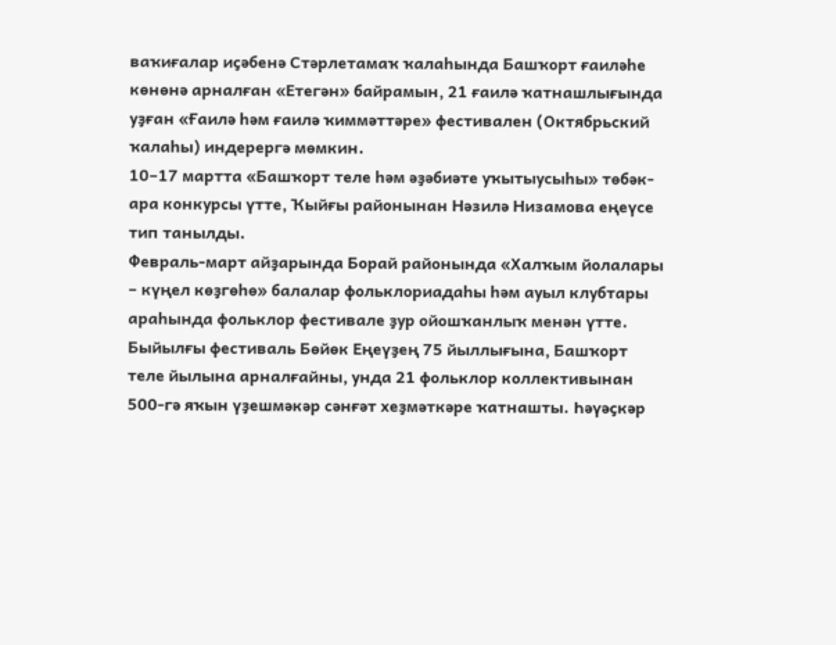ваҡиғалар иҫәбенә Стәрлетамаҡ ҡалаһында Башҡорт ғаиләһе көнөнә арналған «Етегән» байрамын, 21 ғаилә ҡатнашлығында уҙған «Ғаилә һәм ғаилә ҡиммәттәре» фестивален (Октябрьский ҡалаһы) индерергә мөмкин.
10–17 мартта «Башҡорт теле һәм әҙәбиәте уҡытыусыһы» төбәк-ара конкурсы үтте, Ҡыйғы районынан Нәзилә Низамова еңеүсе тип танылды.
Февраль-март айҙарында Борай районында «Халҡым йолалары – күңел көҙгөһө» балалар фольклориадаһы һәм ауыл клубтары араһында фольклор фестивале ҙур ойошҡанлыҡ менән үтте. Быйылғы фестиваль Бөйөк Еңеүҙең 75 йыллығына, Башҡорт теле йылына арналғайны, унда 21 фольклор коллективынан 500-гә яҡын үҙешмәкәр сәнғәт хеҙмәткәре ҡатнашты. Һәүәҫкәр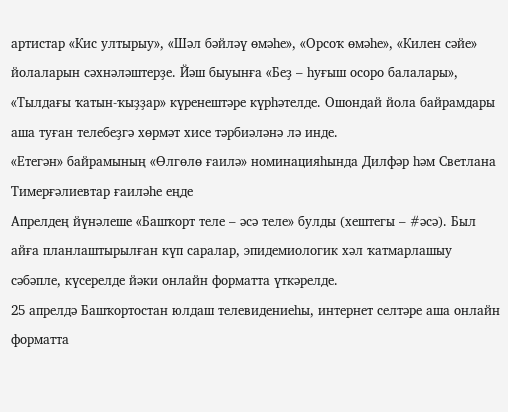артистар «Кис ултырыу», «Шәл бәйләү өмәһе», «Орсоҡ өмәһе», «Килен сәйе» йолаларын сәхнәләштерҙе. Йәш быуынға «Беҙ – һуғыш осоро балалары», «Тылдағы ҡатын-ҡыҙҙар» күренештәре күрһәтелде. Ошондай йола байрамдары аша туған телебеҙгә хөрмәт хисе тәрбиәләнә лә инде.
«Етегән» байрамының «Өлгөлө ғаилә» номинацияһында Дилфәр һәм Светлана Тимерғәлиевтар ғаиләһе еңде
Апрелдең йүнәлеше «Башҡорт теле – әсә теле» булды (хештегы – #әсә). Был айға планлаштырылған күп саралар, эпидемиологик хәл ҡатмарлашыу сәбәпле, күсерелде йәки онлайн форматта үткәрелде.
25 апрелдә Башҡортостан юлдаш телевидениеһы, интернет селтәре аша онлайн форматта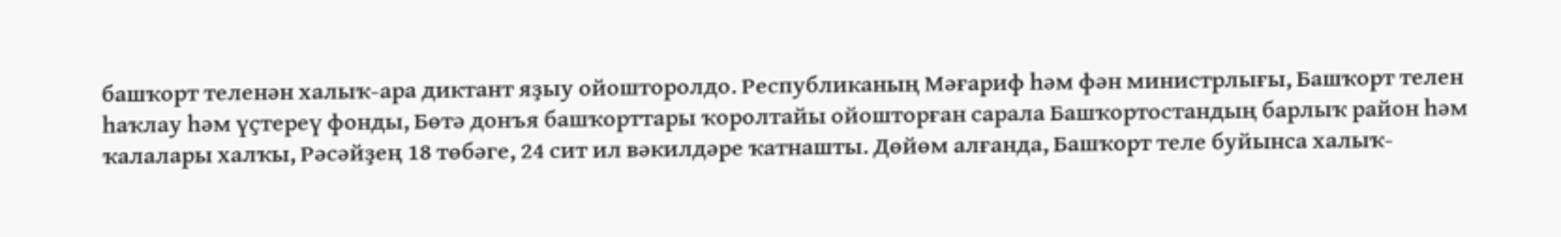башҡорт теленән халыҡ-ара диктант яҙыу ойошторолдо. Республиканың Мәғариф һәм фән министрлығы, Башҡорт телен һаҡлау һәм үҫтереү фонды, Бөтә донъя башҡорттары ҡоролтайы ойошторған сарала Башҡортостандың барлыҡ район һәм ҡалалары халҡы, Рәсәйҙең 18 төбәге, 24 сит ил вәкилдәре ҡатнашты. Дөйөм алғанда, Башҡорт теле буйынса халыҡ-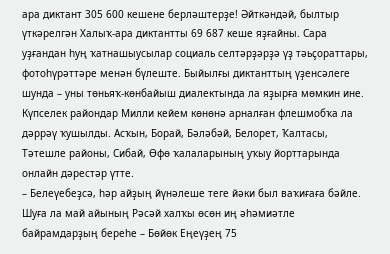ара диктант 305 600 кешене берләштерҙе! Әйткәндәй, былтыр үткәрелгән Халыҡ-ара диктантты 69 687 кеше яҙғайны. Сара уҙғандан һуң ҡатнашыусылар социаль селтәрҙәрҙә үҙ тәьҫораттары, фотоһүрәттәре менән бүлеште. Быйылғы диктанттың үҙенсәлеге шунда – уны төньяҡ-көнбайыш диалектында ла яҙырға мөмкин ине.
Күпселек райондар Милли кейем көнөнә арналған флешмобҡа ла дәррәү ҡушылды. Асҡын, Борай, Бәләбәй, Белорет, Ҡалтасы, Тәтешле районы, Сибай, Өфө ҡалаларының уҡыу йорттарында онлайн дәрестәр үтте.
– Белеүебеҙсә, һәр айҙың йүнәлеше теге йәки был ваҡиғаға бәйле. Шуға ла май айының Рәсәй халҡы өсөн иң әһәмиәтле байрамдарҙың береһе – Бөйөк Еңеүҙең 75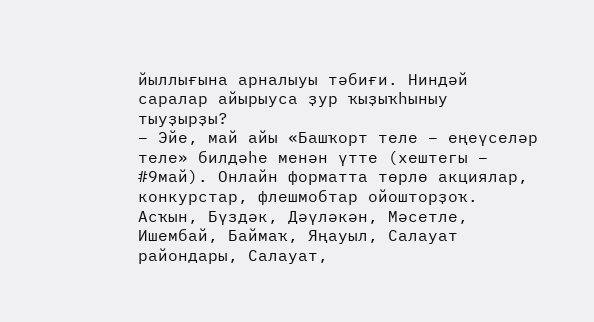йыллығына арналыуы тәбиғи. Ниндәй саралар айырыуса ҙур ҡыҙыҡһыныу тыуҙырҙы?
– Эйе, май айы «Башҡорт теле – еңеүселәр теле» билдәһе менән үтте (хештегы – #9май). Онлайн форматта төрлө акциялар, конкурстар, флешмобтар ойошторҙоҡ. Асҡын, Бүздәк, Дәүләкән, Мәсетле, Ишембай, Баймаҡ, Яңауыл, Салауат райондары, Салауат,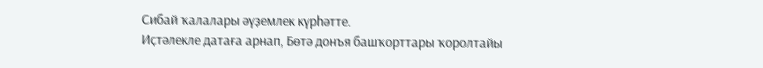Сибай ҡалалары әүҙемлек күрһәтте.
Иҫтәлекле датаға арнап, Бөтә донъя башҡорттары ҡоролтайы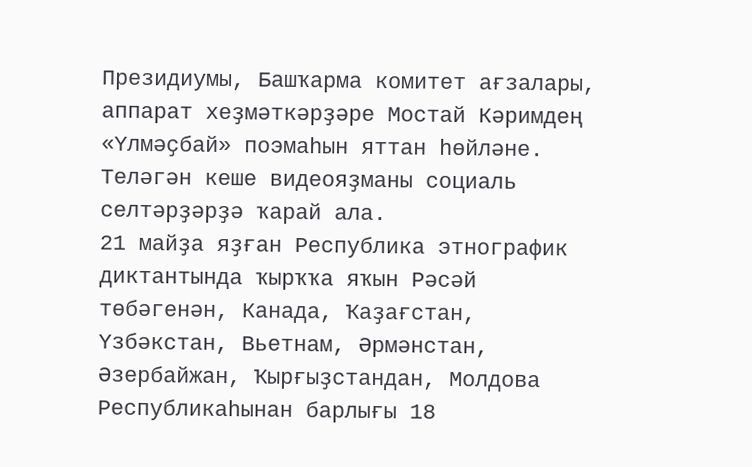Президиумы, Башҡарма комитет ағзалары, аппарат хеҙмәткәрҙәре Мостай Кәримдең «Үлмәҫбай» поэмаһын яттан һөйләне. Теләгән кеше видеояҙманы социаль селтәрҙәрҙә ҡарай ала.
21 майҙа яҙған Республика этнографик диктантында ҡырҡҡа яҡын Рәсәй төбәгенән, Канада, Ҡаҙағстан, Үзбәкстан, Вьетнам, Әрмәнстан, Әзербайжан, Ҡырғыҙстандан, Молдова Республикаһынан барлығы 18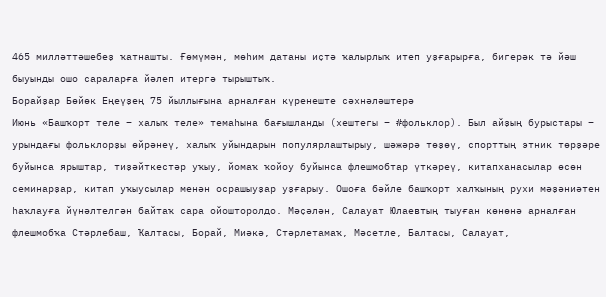465 милләттәшебеҙ ҡатнашты. Ғөмүмән, мөһим датаны иҫтә ҡалырлыҡ итеп уҙғарырға, бигерәк тә йәш быуынды ошо сараларға йәлеп итергә тырыштыҡ.
Борайҙар Бөйөк Еңеүҙең 75 йыллығына арналған күренеште сәхнәләштерә
Июнь «Башҡорт теле – халыҡ теле» темаһына бағышланды (хештегы – #фольклор). Был айҙың бурыстары – урындағы фольклорҙы өйрәнеү, халыҡ уйындарын популярлаштырыу, шәжәрә төҙөү, спорттың этник төрҙәре буйынса ярыштар, тиҙәйткестәр уҡыу, йомаҡ ҡойоу буйынса флешмобтар үткәреү, китапханасылар өсөн семинарҙар, китап уҡыусылар менән осрашыуҙар уҙғарыу. Ошоға бәйле башҡорт халҡының рухи мәҙәниәтен һаҡлауға йүнәлтелгән байтаҡ сара ойошторолдо. Мәҫәлән, Салауат Юлаевтың тыуған көнөнә арналған флешмобҡа Стәрлебаш, Ҡалтасы, Борай, Миәкә, Стәрлетамаҡ, Мәсетле, Балтасы, Салауат,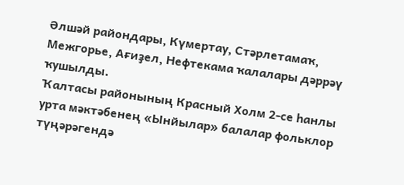Әлшәй райондары, Күмертау, Стәрлетамаҡ, Межгорье, Ағиҙел, Нефтекама ҡалалары дәррәү ҡушылды.
Ҡалтасы районының Красный Холм 2-се һанлы урта мәктәбенең «Ынйылар» балалар фольклор түңәрәгендә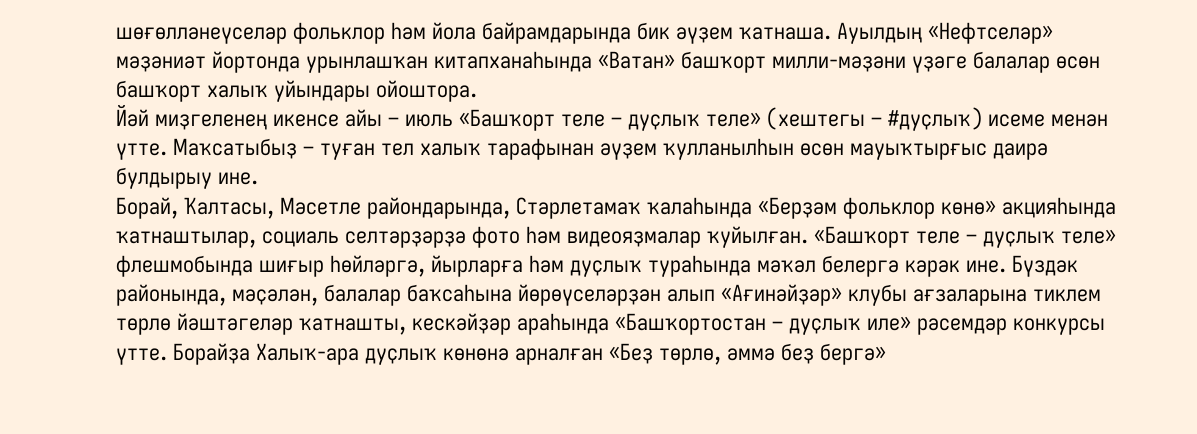шөғөлләнеүселәр фольклор һәм йола байрамдарында бик әүҙем ҡатнаша. Ауылдың «Нефтселәр» мәҙәниәт йортонда урынлашҡан китапханаһында «Ватан» башҡорт милли-мәҙәни үҙәге балалар өсөн башҡорт халыҡ уйындары ойоштора.
Йәй миҙгеленең икенсе айы – июль «Башҡорт теле – дуҫлыҡ теле» (хештегы – #дуҫлыҡ) исеме менән үтте. Маҡсатыбыҙ – туған тел халыҡ тарафынан әүҙем ҡулланылһын өсөн мауыҡтырғыс даирә булдырыу ине.
Борай, Ҡалтасы, Мәсетле райондарында, Стәрлетамаҡ ҡалаһында «Берҙәм фольклор көнө» акцияһында ҡатнаштылар, социаль селтәрҙәрҙә фото һәм видеояҙмалар ҡуйылған. «Башҡорт теле – дуҫлыҡ теле» флешмобында шиғыр һөйләргә, йырларға һәм дуҫлыҡ тураһында мәҡәл белергә кәрәк ине. Бүздәк районында, мәҫәлән, балалар баҡсаһына йөрөүселәрҙән алып «Ағинәйҙәр» клубы ағзаларына тиклем төрлө йәштәгеләр ҡатнашты, кескәйҙәр араһында «Башҡортостан – дуҫлыҡ иле» рәсемдәр конкурсы үтте. Борайҙа Халыҡ-ара дуҫлыҡ көнөнә арналған «Беҙ төрлө, әммә беҙ бергә»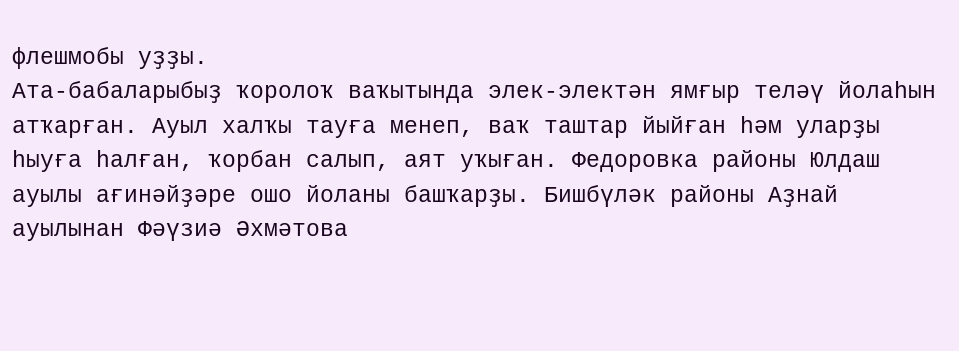флешмобы уҙҙы.
Ата-бабаларыбыҙ ҡоролоҡ ваҡытында элек-электән ямғыр теләү йолаһын атҡарған. Ауыл халҡы тауға менеп, ваҡ таштар йыйған һәм уларҙы һыуға һалған, ҡорбан салып, аят уҡыған. Федоровка районы Юлдаш ауылы ағинәйҙәре ошо йоланы башҡарҙы. Бишбүләк районы Аҙнай ауылынан Фәүзиә Әхмәтова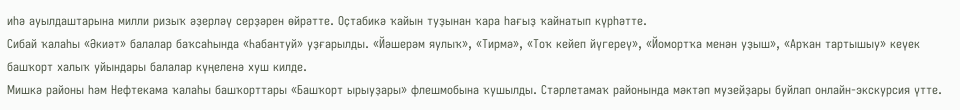иһә ауылдаштарына милли ризыҡ әҙерләү серҙәрен өйрәтте. Оҫтабикә ҡайын туҙынан ҡара һағыҙ ҡайнатып күрһәтте.
Сибай ҡалаһы «Әкиәт» балалар баҡсаһында «Һабантуй» уҙғарылды. «Йәшерәм яулыҡ», «Тирмә», «Тоҡ кейеп йүгереү», «Йомортҡа менән уҙыш», «Арҡан тартышыу» кеүек башҡорт халыҡ уйындары балалар күңеленә хуш килде.
Мишкә районы һәм Нефтекама ҡалаһы башҡорттары «Башҡорт ырыуҙары» флешмобына ҡушылды. Стәрлетамаҡ районында мәктәп музейҙары буйлап онлайн-экскурсия үтте.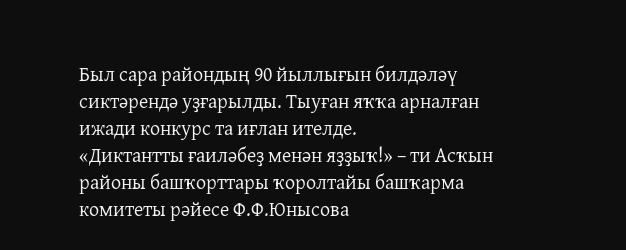Был сара райондың 90 йыллығын билдәләү сиктәрендә уҙғарылды. Тыуған яҡҡа арналған ижади конкурс та иғлан ителде.
«Диктантты ғаиләбеҙ менән яҙҙыҡ!» – ти Асҡын районы башҡорттары ҡоролтайы башҡарма комитеты рәйесе Ф.Ф.Юнысова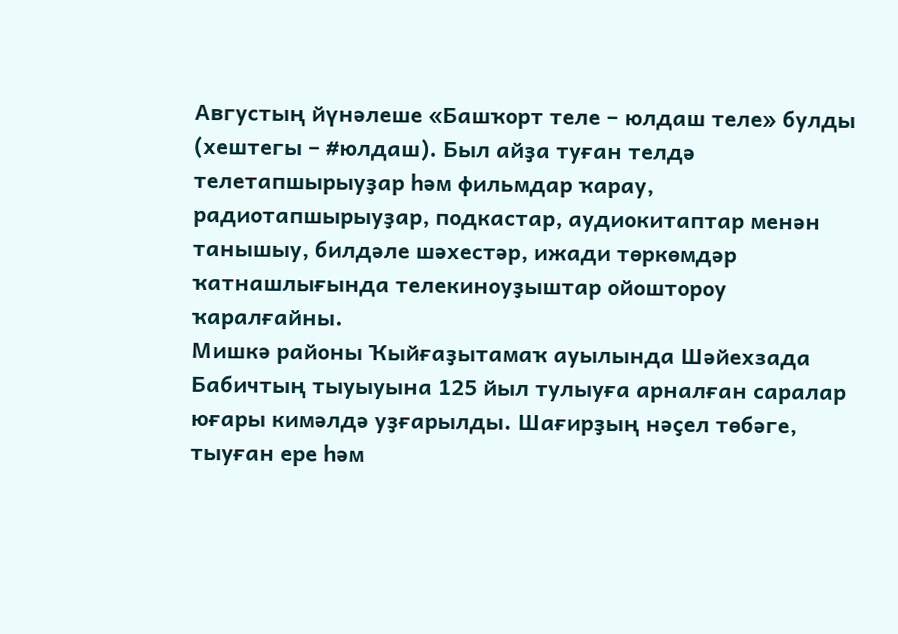Августың йүнәлеше «Башҡорт теле – юлдаш теле» булды (хештегы – #юлдаш). Был айҙа туған телдә телетапшырыуҙар һәм фильмдар ҡарау, радиотапшырыуҙар, подкастар, аудиокитаптар менән танышыу, билдәле шәхестәр, ижади төркөмдәр ҡатнашлығында телекиноуҙыштар ойоштороу ҡаралғайны.
Мишкә районы Ҡыйғаҙытамаҡ ауылында Шәйехзада Бабичтың тыуыуына 125 йыл тулыуға арналған саралар юғары кимәлдә уҙғарылды. Шағирҙың нәҫел төбәге, тыуған ере һәм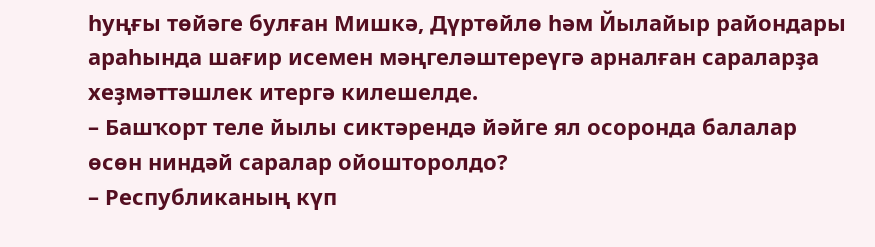һуңғы төйәге булған Мишкә, Дүртөйлө һәм Йылайыр райондары араһында шағир исемен мәңгеләштереүгә арналған сараларҙа хеҙмәттәшлек итергә килешелде.
– Башҡорт теле йылы сиктәрендә йәйге ял осоронда балалар өсөн ниндәй саралар ойошторолдо?
– Республиканың күп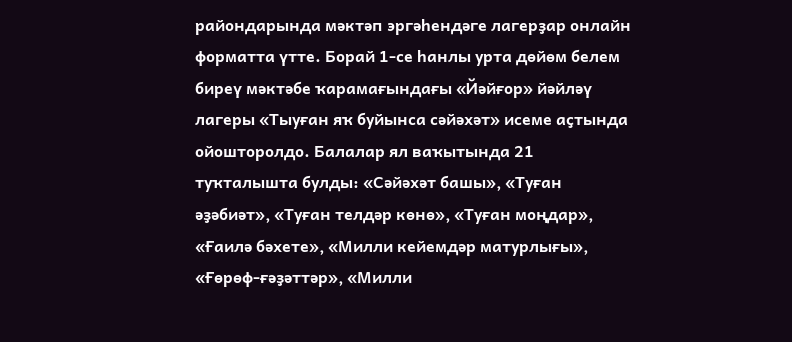райондарында мәктәп эргәһендәге лагерҙар онлайн форматта үтте. Борай 1-се һанлы урта дөйөм белем биреү мәктәбе ҡарамағындағы «Йәйғор» йәйләү лагеры «Тыуған яҡ буйынса сәйәхәт» исеме аҫтында ойошторолдо. Балалар ял ваҡытында 21 туҡталышта булды: «Сәйәхәт башы», «Туған әҙәбиәт», «Туған телдәр көнө», «Туған моңдар», «Ғаилә бәхете», «Милли кейемдәр матурлығы», «Ғөрөф-ғәҙәттәр», «Милли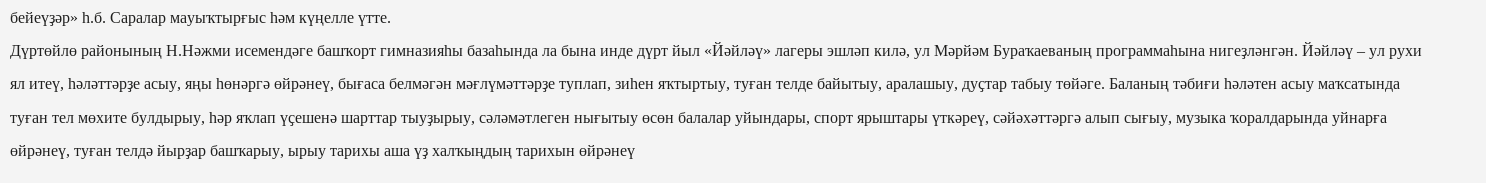бейеүҙәр» һ.б. Саралар мауыҡтырғыс һәм күңелле үтте.
Дүртөйлө районының Н.Нәжми исемендәге башҡорт гимназияһы базаһында ла бына инде дүрт йыл «Йәйләү» лагеры эшләп килә, ул Мәрйәм Бураҡаеваның программаһына нигеҙләнгән. Йәйләү – ул рухи ял итеү, һәләттәрҙе асыу, яңы һөнәргә өйрәнеү, бығаса белмәгән мәғлүмәттәрҙе туплап, зиһен яҡтыртыу, туған телде байытыу, аралашыу, дуҫтар табыу төйәге. Баланың тәбиғи һәләтен асыу маҡсатында туған тел мөхите булдырыу, һәр яҡлап үҫешенә шарттар тыуҙырыу, сәләмәтлеген нығытыу өсөн балалар уйындары, спорт ярыштары үткәреү, сәйәхәттәргә алып сығыу, музыка ҡоралдарында уйнарға өйрәнеү, туған телдә йырҙар башҡарыу, ырыу тарихы аша үҙ халҡыңдың тарихын өйрәнеү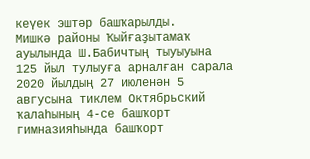кеүек эштәр башҡарылды.
Мишкә районы Ҡыйғаҙытамаҡ ауылында Ш.Бабичтың тыуыуына 125 йыл тулыуға арналған сарала
2020 йылдың 27 июленән 5 авгусына тиклем Октябрьский ҡалаһының 4-се башҡорт гимназияһында башҡорт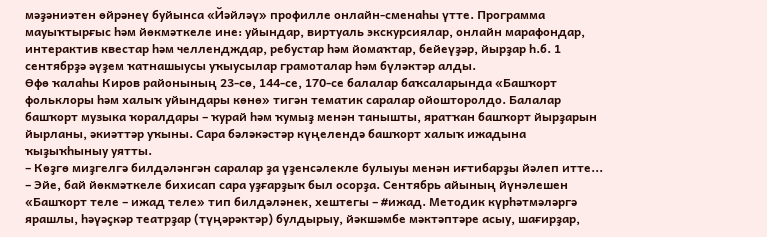мәҙәниәтен өйрәнеү буйынса «Йәйләү» профилле онлайн-сменаһы үтте. Программа мауыҡтырғыс һәм йөкмәткеле ине: уйындар, виртуаль экскурсиялар, онлайн марафондар, интерактив квестар һәм челлендждар, ребустар һәм йомаҡтар, бейеүҙәр, йырҙар һ.б. 1 сентябрҙә әүҙем ҡатнашыусы уҡыусылар грамоталар һәм бүләктәр алды.
Өфө ҡалаһы Киров районының 23-сө, 144-се, 170-се балалар баҡсаларында «Башҡорт фольклоры һәм халыҡ уйындары көнө» тигән тематик саралар ойошторолдо. Балалар башҡорт музыка ҡоралдары – ҡурай һәм ҡумыҙ менән танышты, яратҡан башҡорт йырҙарын йырланы, әкиәттәр уҡыны. Сара бәләкәстәр күңелендә башҡорт халыҡ ижадына ҡыҙыҡһыныу уятты.
– Көҙгө миҙгелгә билдәләнгән саралар ҙа үҙенсәлекле булыуы менән иғтибарҙы йәлеп итте...
– Эйе, бай йөкмәткеле бихисап сара уҙғарҙыҡ был осорҙа. Сентябрь айының йүнәлешен «Башҡорт теле – ижад теле» тип билдәләнек, хештегы – #ижад. Методик күрһәтмәләргә ярашлы, һәүәҫкәр театрҙар (түңәрәктәр) булдырыу, йәкшәмбе мәктәптәре асыу, шағирҙар,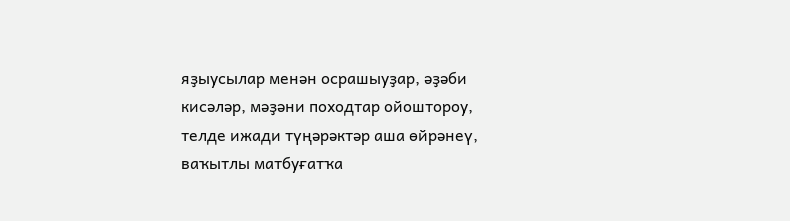яҙыусылар менән осрашыуҙар, әҙәби кисәләр, мәҙәни походтар ойоштороу, телде ижади түңәрәктәр аша өйрәнеү, ваҡытлы матбуғатҡа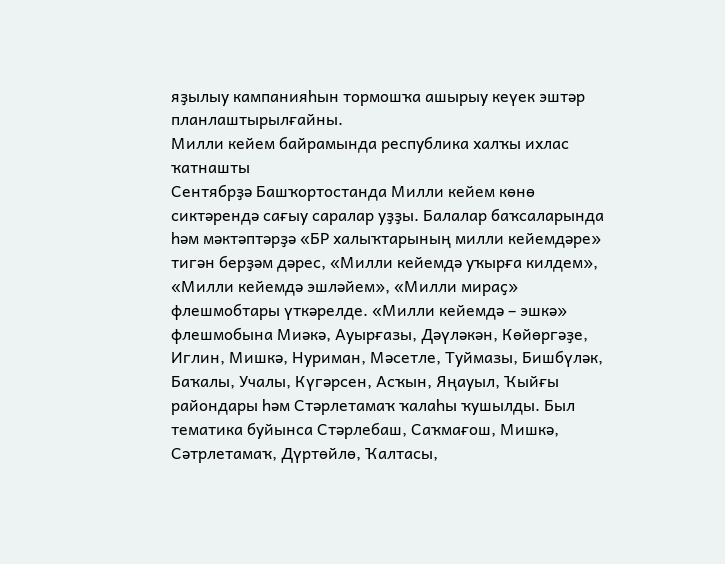яҙылыу кампанияһын тормошҡа ашырыу кеүек эштәр планлаштырылғайны.
Милли кейем байрамында республика халҡы ихлас ҡатнашты
Сентябрҙә Башҡортостанда Милли кейем көнө сиктәрендә сағыу саралар уҙҙы. Балалар баҡсаларында һәм мәктәптәрҙә «БР халыҡтарының милли кейемдәре» тигән берҙәм дәрес, «Милли кейемдә уҡырға килдем», «Милли кейемдә эшләйем», «Милли мираҫ» флешмобтары үткәрелде. «Милли кейемдә – эшкә» флешмобына Миәкә, Ауырғазы, Дәүләкән, Көйөргәҙе, Иглин, Мишкә, Нуриман, Мәсетле, Туймазы, Бишбүләк, Баҡалы, Учалы, Күгәрсен, Асҡын, Яңауыл, Ҡыйғы райондары һәм Стәрлетамаҡ ҡалаһы ҡушылды. Был тематика буйынса Стәрлебаш, Саҡмағош, Мишкә, Сәтрлетамаҡ, Дүртөйлө, Ҡалтасы,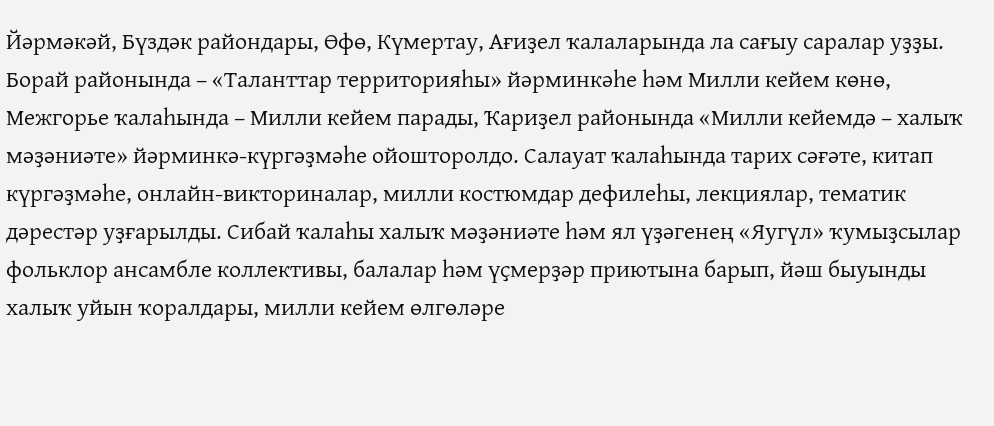Йәрмәкәй, Бүздәк райондары, Өфө, Күмертау, Ағиҙел ҡалаларында ла сағыу саралар уҙҙы.
Борай районында – «Таланттар территорияһы» йәрминкәһе һәм Милли кейем көнө, Межгорье ҡалаһында – Милли кейем парады, Ҡариҙел районында «Милли кейемдә – халыҡ мәҙәниәте» йәрминкә-күргәҙмәһе ойошторолдо. Салауат ҡалаһында тарих сәғәте, китап күргәҙмәһе, онлайн-викториналар, милли костюмдар дефилеһы, лекциялар, тематик дәрестәр уҙғарылды. Сибай ҡалаһы халыҡ мәҙәниәте һәм ял үҙәгенең «Яугүл» ҡумыҙсылар фольклор ансамбле коллективы, балалар һәм үҫмерҙәр приютына барып, йәш быуынды халыҡ уйын ҡоралдары, милли кейем өлгөләре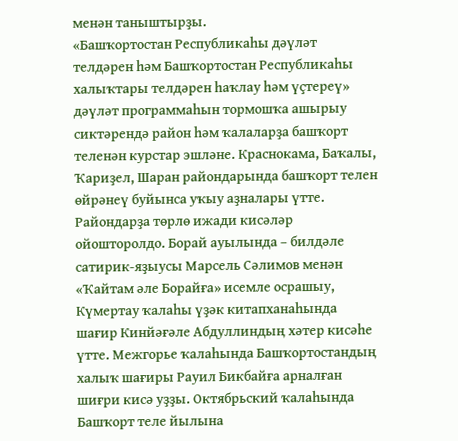менән таныштырҙы.
«Башҡортостан Республикаһы дәүләт телдәрен һәм Башҡортостан Республикаһы халыҡтары телдәрен һаҡлау һәм үҫтереү» дәүләт программаһын тормошҡа ашырыу сиктәрендә район һәм ҡалаларҙа башҡорт теленән курстар эшләне. Краснокама, Баҡалы, Ҡариҙел, Шаран райондарында башҡорт телен өйрәнеү буйынса уҡыу аҙналары үтте.
Райондарҙа төрлө ижади кисәләр ойошторолдо. Борай ауылында – билдәле сатирик-яҙыусы Марсель Сәлимов менән «Ҡайтам әле Борайға» исемле осрашыу, Күмертау ҡалаһы үҙәк китапханаһында шағир Кинйәғәле Абдуллиндың хәтер кисәһе үтте. Межгорье ҡалаһында Башҡортостандың халыҡ шағиры Рауил Бикбайға арналған шиғри кисә уҙҙы. Октябрьский ҡалаһында Башҡорт теле йылына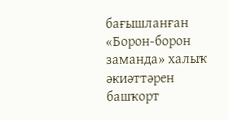бағышланған «Борон-борон заманда» халыҡ әкиәттәрен башҡорт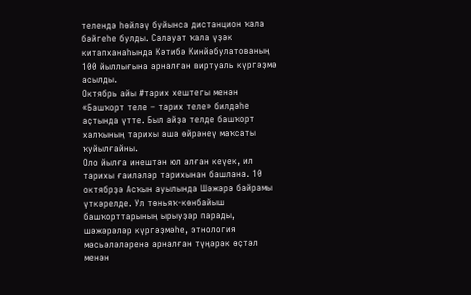телендә һөйләү буйынса дистанцион ҡала бәйгеһе булды. Салауат ҡала үҙәк китапханаһында Кәтибә Кинйәбулатованың 100 йыллығына арналған виртуаль күргәҙмә асылды.
Октябрь айы #тарих хештегы менән «Башҡорт теле – тарих теле» билдәһе аҫтында үтте. Был айҙа телде башҡорт халҡының тарихы аша өйрәнеү маҡсаты ҡуйылғайны.
Оло йылға инештән юл алған кеүек, ил тарихы ғаиләләр тарихынан башлана. 10 октябрҙә Асҡын ауылында Шәжәрә байрамы үткәрелде. Ул төньяҡ-көнбайыш башҡорттарының ырыуҙар парады, шәжәрәләр күргәҙмәһе, этнология мәсьәләләренә арналған түңәрәк өҫтәл менән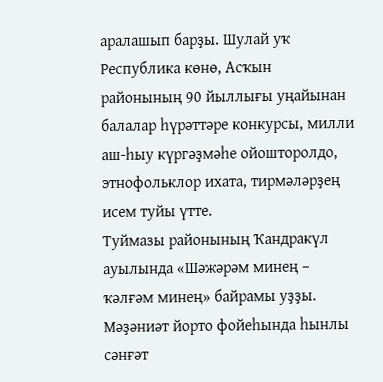аралашып барҙы. Шулай уҡ Республика көнө, Асҡын районының 90 йыллығы уңайынан балалар һүрәттәре конкурсы, милли аш-һыу күргәҙмәһе ойошторолдо, этнофольклор ихата, тирмәләрҙең исем туйы үтте.
Туймазы районының Ҡандракүл ауылында «Шәжәрәм минең – ҡәлғәм минең» байрамы уҙҙы. Мәҙәниәт йорто фойеһында һынлы сәнғәт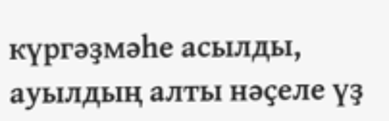күргәҙмәһе асылды, ауылдың алты нәҫеле үҙ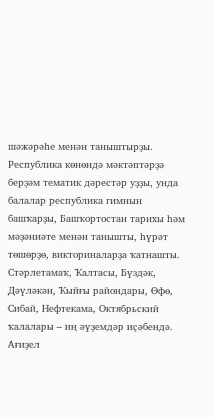шәжәрәһе менән таныштырҙы.
Республика көнөндә мәктәптәрҙә берҙәм тематик дәрестәр уҙҙы, унда балалар республика гимнын башҡарҙы, Башҡортостан тарихы һәм мәҙәниәте менән танышты, һүрәт төшөрҙө, викториналарҙа ҡатнашты. Стәрлетамаҡ, Ҡалтасы, Бүздәк, Дәүләкән, Ҡыйғы райондары, Өфө, Сибай, Нефтекама, Октябрьский ҡалалары – иң әүҙемдәр иҫәбендә.
Ағиҙел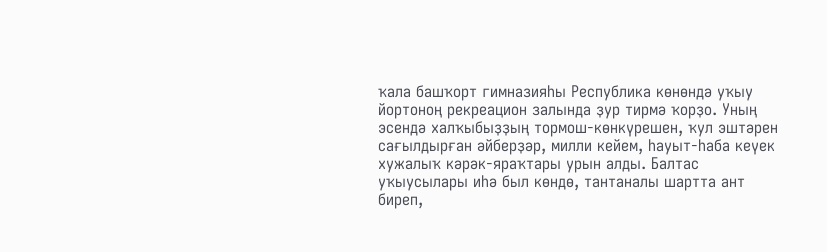ҡала башҡорт гимназияһы Республика көнөндә уҡыу йортоноң рекреацион залында ҙур тирмә ҡорҙо. Уның эсендә халҡыбыҙҙың тормош-көнкүрешен, ҡул эштәрен сағылдырған әйберҙәр, милли кейем, һауыт-һаба кеүек хужалыҡ кәрәк-яраҡтары урын алды. Балтас уҡыусылары иһә был көндө, тантаналы шартта ант биреп,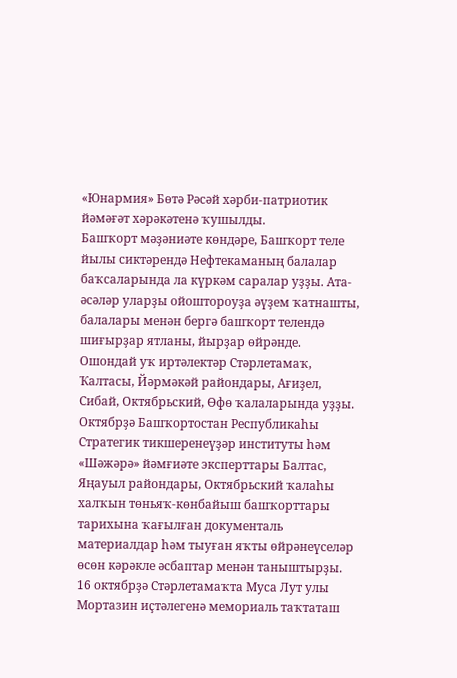«Юнармия» Бөтә Рәсәй хәрби-патриотик йәмәғәт хәрәкәтенә ҡушылды.
Башҡорт мәҙәниәте көндәре, Башҡорт теле йылы сиктәрендә Нефтекаманың балалар баҡсаларында ла күркәм саралар уҙҙы. Ата-әсәләр уларҙы ойоштороуҙа әүҙем ҡатнашты, балалары менән бергә башҡорт телендә шиғырҙар ятланы, йырҙар өйрәнде. Ошондай уҡ иртәлектәр Стәрлетамаҡ, Ҡалтасы, Йәрмәкәй райондары, Ағиҙел, Сибай, Октябрьский, Өфө ҡалаларында уҙҙы.
Октябрҙә Башҡортостан Республикаһы Стратегик тикшеренеүҙәр институты hәм «Шәжәрә» йәмғиәте эксперттары Балтас, Яңауыл райондары, Октябрьский ҡалаһы халҡын төньяҡ-көнбайыш башҡорттары тарихына ҡағылған документаль материалдар һәм тыуған яҡты өйрәнеүселәр өсөн кәрәкле әсбаптар менән таныштырҙы.
16 октябрҙә Стәрлетамаҡта Муса Лут улы Мортазин иҫтәлегенә мемориаль таҡтаташ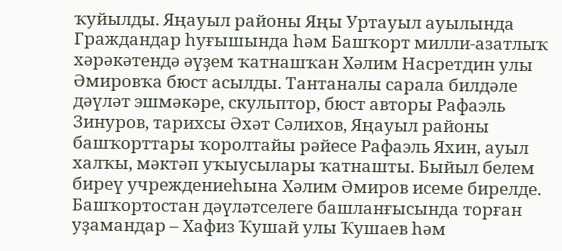ҡуйылды. Яңауыл районы Яңы Уртауыл ауылында Граждандар һуғышында һәм Башҡорт милли-азатлыҡ хәрәкәтендә әүҙем ҡатнашҡан Хәлим Насретдин улы Әмировҡа бюст асылды. Тантаналы сарала билдәле дәүләт эшмәкәре, скульптор, бюст авторы Рафаэль Зинуров, тарихсы Әхәт Сәлихов, Яңауыл районы башҡорттары ҡоролтайы рәйесе Рафаэль Яхин, ауыл халҡы, мәктәп уҡыусылары ҡатнашты. Быйыл белем биреү учреждениеһына Хәлим Әмиров исеме бирелде.
Башҡортостан дәүләтселеге башланғысында торған уҙамандар – Хафиз Ҡушай улы Ҡушаев һәм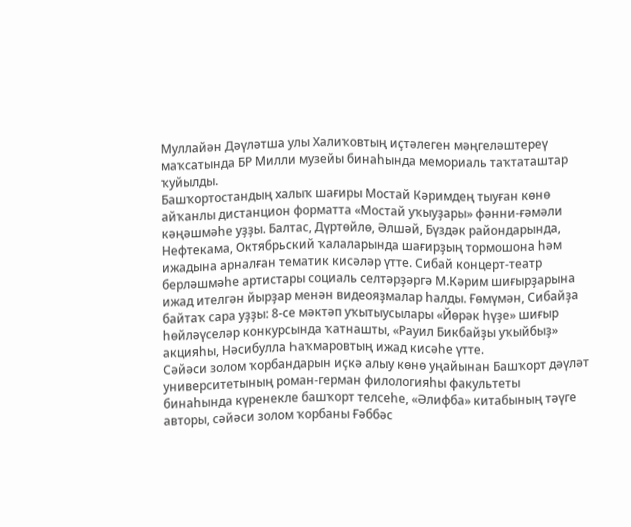Муллайән Дәүләтша улы Халиҡовтың иҫтәлеген мәңгеләштереү маҡсатында БР Милли музейы бинаһында мемориаль таҡтаташтар ҡуйылды.
Башҡортостандың халыҡ шағиры Мостай Кәримдең тыуған көнө айҡанлы дистанцион форматта «Мостай уҡыуҙары» фәнни-ғәмәли кәңәшмәһе уҙҙы. Балтас, Дүртөйлө, Әлшәй, Бүздәк райондарында, Нефтекама, Октябрьский ҡалаларында шағирҙың тормошона һәм ижадына арналған тематик кисәләр үтте. Сибай концерт-театр берләшмәһе артистары социаль селтәрҙәргә М.Кәрим шиғырҙарына ижад ителгән йырҙар менән видеояҙмалар һалды. Ғөмүмән, Сибайҙа байтаҡ сара уҙҙы: 8-се мәктәп уҡытыусылары «Йөрәк һүҙе» шиғыр һөйләүселәр конкурсында ҡатнашты, «Рауил Бикбайҙы уҡыйбыҙ» акцияһы, Нәсибулла Һаҡмаровтың ижад кисәһе үтте.
Сәйәси золом ҡорбандарын иҫкә алыу көнө уңайынан Башҡорт дәүләт университетының роман-герман филологияһы факультеты бинаһында күренекле башҡорт телсеһе, «Әлифба» китабының тәүге авторы, сәйәси золом ҡорбаны Ғәббәс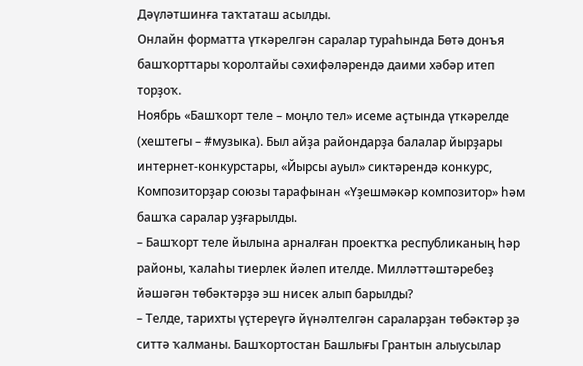Дәүләтшинға таҡтаташ асылды.
Онлайн форматта үткәрелгән саралар тураһында Бөтә донъя башҡорттары ҡоролтайы сәхифәләрендә даими хәбәр итеп торҙоҡ.
Ноябрь «Башҡорт теле – моңло тел» исеме аҫтында үткәрелде (хештегы – #музыка). Был айҙа райондарҙа балалар йырҙары интернет-конкурстары, «Йырсы ауыл» сиктәрендә конкурс, Композиторҙар союзы тарафынан «Үҙешмәкәр композитор» һәм башҡа саралар уҙғарылды.
– Башҡорт теле йылына арналған проектҡа республиканың һәр районы, ҡалаһы тиерлек йәлеп ителде. Милләттәштәребеҙ йәшәгән төбәктәрҙә эш нисек алып барылды?
– Телде, тарихты үҫтереүгә йүнәлтелгән сараларҙан төбәктәр ҙә ситтә ҡалманы. Башҡортостан Башлығы Грантын алыусылар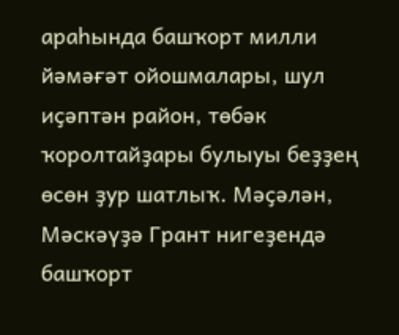араһында башҡорт милли йәмәғәт ойошмалары, шул иҫәптән район, төбәк ҡоролтайҙары булыуы беҙҙең өсөн ҙур шатлыҡ. Мәҫәлән, Мәскәүҙә Грант нигеҙендә башҡорт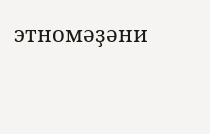этномәҙәни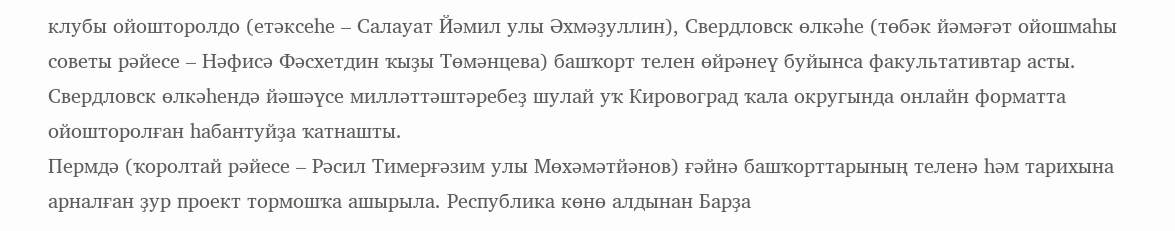клубы ойошторолдо (етәксеһе – Салауат Йәмил улы Әхмәҙуллин), Свердловск өлкәһе (төбәк йәмәғәт ойошмаһы советы рәйесе – Нәфисә Фәсхетдин ҡыҙы Төмәнцева) башҡорт телен өйрәнеү буйынса факультативтар асты. Свердловск өлкәһендә йәшәүсе милләттәштәребеҙ шулай уҡ Кировоград ҡала округында онлайн форматта ойошторолған һабантуйҙа ҡатнашты.
Пермдә (ҡоролтай рәйесе – Рәсил Тимерғәзим улы Мөхәмәтйәнов) ғәйнә башҡорттарының теленә һәм тарихына арналған ҙур проект тормошҡа ашырыла. Республика көнө алдынан Барҙа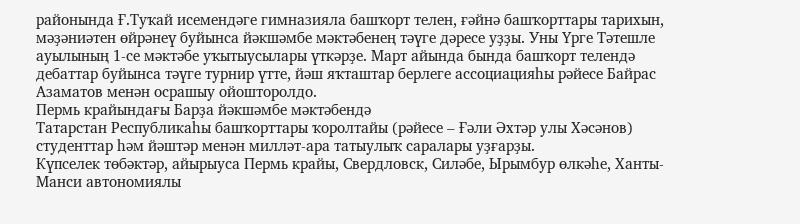районында Ғ.Туҡай исемендәге гимназияла башҡорт телен, ғәйнә башҡорттары тарихын, мәҙәниәтен өйрәнеү буйынса йәкшәмбе мәктәбенең тәүге дәресе уҙҙы. Уны Үрге Тәтешле ауылының 1-се мәктәбе уҡытыусылары үткәрҙе. Март айында бында башҡорт телендә дебаттар буйынса тәүге турнир үтте, йәш яҡташтар берлеге ассоциацияһы рәйесе Байрас Азаматов менән осрашыу ойошторолдо.
Пермь крайындағы Барҙа йәкшәмбе мәктәбендә
Татарстан Республикаһы башҡорттары ҡоролтайы (рәйесе – Ғәли Әхтәр улы Хәсәнов) студенттар һәм йәштәр менән милләт-ара татыулыҡ саралары уҙғарҙы.
Күпселек төбәктәр, айырыуса Пермь крайы, Свердловск, Силәбе, Ырымбур өлкәһе, Ханты-Манси автономиялы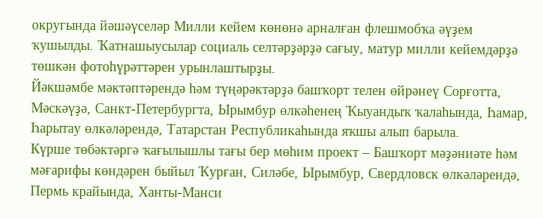округында йәшәүселәр Милли кейем көнөнә арналған флешмобҡа әүҙем ҡушылды. Ҡатнашыусылар социаль селтәрҙәрҙә сағыу, матур милли кейемдәрҙә төшкән фотоһүрәттәрен урынлаштырҙы.
Йәкшәмбе мәктәптәрендә һәм түңәрәктәрҙә башҡорт телен өйрәнеү Сорғотта, Мәскәүҙә, Санкт-Петербургта, Ырымбур өлкәһенең Ҡыуандыҡ ҡалаһында, Һамар, Һарытау өлкәләрендә, Татарстан Республикаһында яҡшы алып барыла.
Күрше төбәктәргә ҡағылышлы тағы бер мөһим проект – Башҡорт мәҙәниәте һәм мәғарифы көндәрен быйыл Ҡурған, Силәбе, Ырымбур, Свердловск өлкәләрендә, Пермь крайында, Ханты-Манси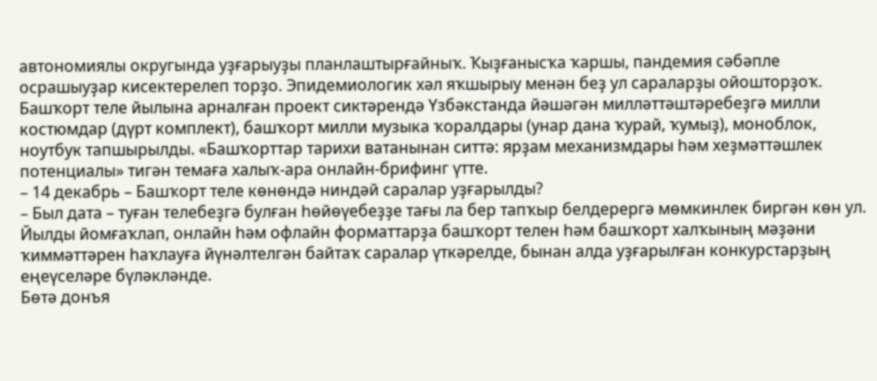автономиялы округында уҙғарыуҙы планлаштырғайныҡ. Ҡыҙғанысҡа ҡаршы, пандемия сәбәпле осрашыуҙар кисектерелеп торҙо. Эпидемиологик хәл яҡшырыу менән беҙ ул сараларҙы ойошторҙоҡ.
Башҡорт теле йылына арналған проект сиктәрендә Үзбәкстанда йәшәгән милләттәштәребеҙгә милли костюмдар (дүрт комплект), башҡорт милли музыка ҡоралдары (унар дана ҡурай, ҡумыҙ), моноблок, ноутбук тапшырылды. «Башҡорттар тарихи ватанынан ситтә: ярҙам механизмдары һәм хеҙмәттәшлек потенциалы» тигән темаға халыҡ-ара онлайн-брифинг үтте.
– 14 декабрь – Башҡорт теле көнөндә ниндәй саралар уҙғарылды?
– Был дата – туған телебеҙгә булған һөйөүебеҙҙе тағы ла бер тапҡыр белдерергә мөмкинлек биргән көн ул. Йылды йомғаҡлап, онлайн һәм офлайн форматтарҙа башҡорт телен һәм башҡорт халҡының мәҙәни ҡиммәттәрен һаҡлауға йүнәлтелгән байтаҡ саралар үткәрелде, бынан алда уҙғарылған конкурстарҙың еңеүселәре бүләкләнде.
Бөтә донъя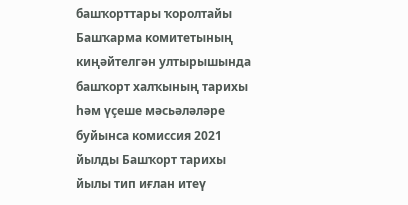башҡорттары ҡоролтайы Башҡарма комитетының киңәйтелгән ултырышында башҡорт халҡының тарихы һәм үҫеше мәсьәләләре буйынса комиссия 2021 йылды Башҡорт тарихы йылы тип иғлан итеү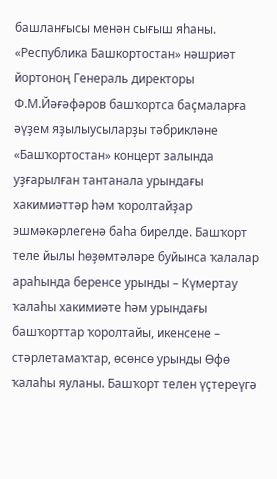башланғысы менән сығыш яһаны.
«Республика Башкортостан» нәшриәт йортоноң Генераль директоры Ф.М.Йәғәфәров башҡортса баҫмаларға әүҙем яҙылыусыларҙы тәбрикләне
«Башҡортостан» концерт залында уҙғарылған тантанала урындағы хакимиәттәр һәм ҡоролтайҙар эшмәкәрлегенә баһа бирелде. Башҡорт теле йылы һөҙөмтәләре буйынса ҡалалар араһында беренсе урынды – Күмертау ҡалаһы хакимиәте һәм урындағы башҡорттар ҡоролтайы, икенсене – стәрлетамаҡтар, өсөнсө урынды Өфө ҡалаһы яуланы. Башҡорт телен үҫтереүгә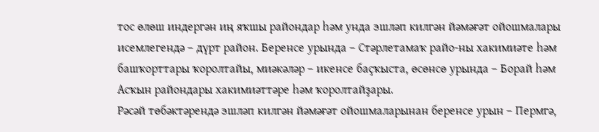тос өлөш индергән иң яҡшы райондар һәм унда эшләп килгән йәмәғәт ойошмалары исемлегендә – дүрт район. Беренсе урында – Стәрлетамаҡ райо-ны хакимиәте һәм башҡорттары ҡоролтайы, миәкәләр – икенсе баҫҡыста, өсөнсө урында – Борай һәм Асҡын райондары хакимиәттәре һәм ҡоролтайҙары.
Рәсәй төбәктәрендә эшләп килгән йәмәғәт ойошмаларынан беренсе урын – Пермгә,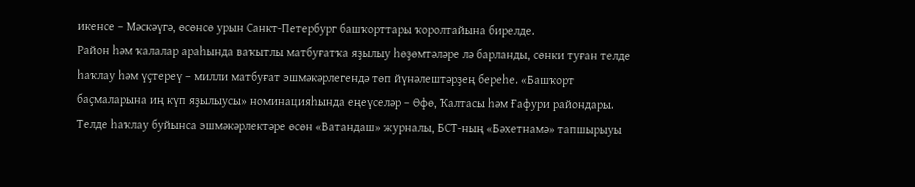икенсе – Мәскәүгә, өсөнсө урын Санкт-Петербург башҡорттары ҡоролтайына бирелде.
Район һәм ҡалалар араһында ваҡытлы матбуғатҡа яҙылыу һөҙөмтәләре лә барланды, сөнки туған телде һаҡлау һәм үҫтереү – милли матбуғат эшмәкәрлегендә төп йүнәлештәрҙең береһе. «Башҡорт баҫмаларына иң күп яҙылыусы» номинацияһында еңеүселәр – Өфө, Ҡалтасы һәм Ғафури райондары.
Телде һаҡлау буйынса эшмәкәрлектәре өсөн «Ватандаш» журналы, БСТ-ның «Бәхетнамә» тапшырыуы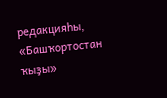редакцияһы, «Башҡортостан ҡыҙы»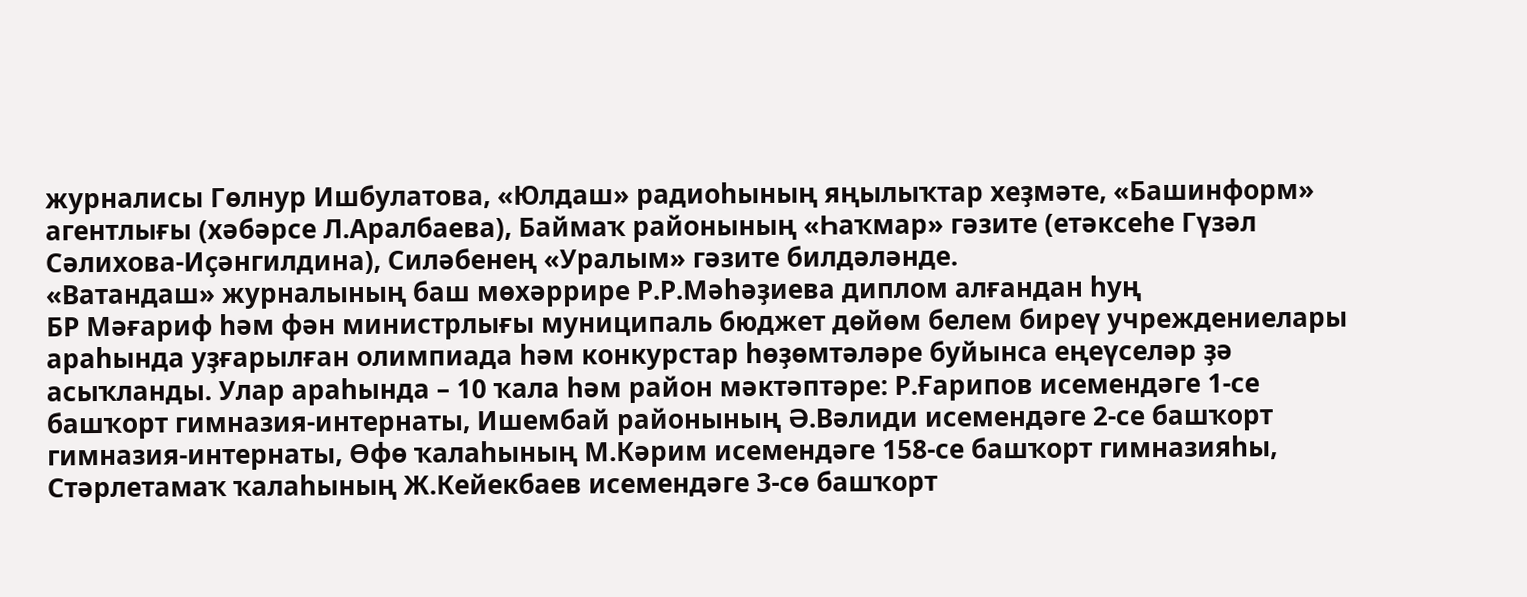журналисы Гөлнур Ишбулатова, «Юлдаш» радиоһының яңылыҡтар хеҙмәте, «Башинформ» агентлығы (хәбәрсе Л.Аралбаева), Баймаҡ районының «Һаҡмар» гәзите (етәксеһе Гүзәл Сәлихова-Иҫәнгилдина), Силәбенең «Уралым» гәзите билдәләнде.
«Ватандаш» журналының баш мөхәррире Р.Р.Мәһәҙиева диплом алғандан һуң
БР Мәғариф һәм фән министрлығы муниципаль бюджет дөйөм белем биреү учреждениелары араһында уҙғарылған олимпиада һәм конкурстар һөҙөмтәләре буйынса еңеүселәр ҙә асыҡланды. Улар араһында – 10 ҡала һәм район мәктәптәре: Р.Ғарипов исемендәге 1-се башҡорт гимназия-интернаты, Ишембай районының Ә.Вәлиди исемендәге 2-се башҡорт гимназия-интернаты, Өфө ҡалаһының М.Кәрим исемендәге 158-се башҡорт гимназияһы, Стәрлетамаҡ ҡалаһының Ж.Кейекбаев исемендәге 3-сө башҡорт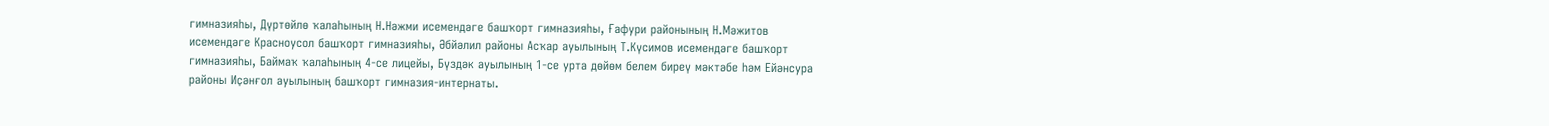гимназияһы, Дүртөйлө ҡалаһының Н.Нәжми исемендәге башҡорт гимназияһы, Ғафури районының Н.Мәжитов исемендәге Красноусол башҡорт гимназияһы, Әбйәлил районы Асҡар ауылының Т.Күсимов исемендәге башҡорт гимназияһы, Баймаҡ ҡалаһының 4-се лицейы, Бүздәк ауылының 1-се урта дөйөм белем биреү мәктәбе һәм Ейәнсура районы Иҫәнғол ауылының башҡорт гимназия-интернаты.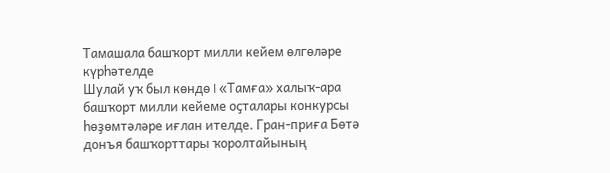Тамашала башҡорт милли кейем өлгөләре күрһәтелде
Шулай уҡ был көндө I «Тамға» халыҡ-ара башҡорт милли кейеме оҫталары конкурсы һөҙөмтәләре иғлан ителде. Гран-приға Бөтә донъя башҡорттары ҡоролтайының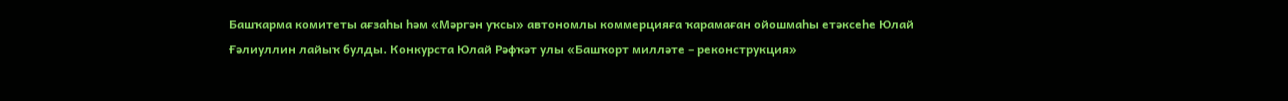Башҡарма комитеты ағзаһы һәм «Мәргән уҡсы» автономлы коммерцияға ҡарамаған ойошмаһы етәксеһе Юлай Ғәлиуллин лайыҡ булды. Конкурста Юлай Рәфҡәт улы «Башҡорт милләте – реконструкция»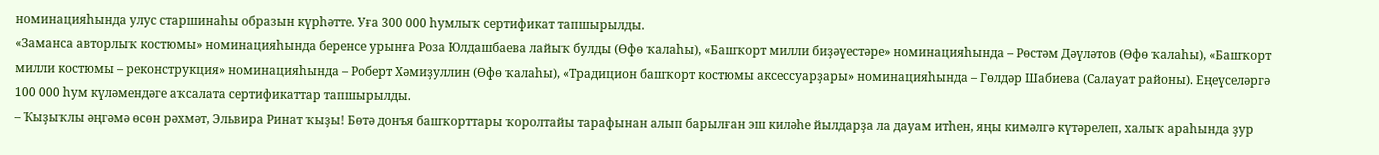номинацияһында улус старшинаһы образын күрһәтте. Уға 300 000 һумлыҡ сертификат тапшырылды.
«Заманса авторлыҡ костюмы» номинацияһында беренсе урынға Роза Юлдашбаева лайыҡ булды (Өфө ҡалаһы), «Башҡорт милли биҙәүестәре» номинацияһында – Рөстәм Дәүләтов (Өфө ҡалаһы), «Башҡорт милли костюмы – реконструкция» номинацияһында – Роберт Хәмиҙуллин (Өфө ҡалаһы), «Традицион башҡорт костюмы аксессуарҙары» номинацияһында – Гөлдәр Шабиева (Салауат районы). Еңеүселәргә 100 000 һум күләмендәге аҡсалата сертификаттар тапшырылды.
– Ҡыҙыҡлы әңгәмә өсөн рәхмәт, Эльвира Ринат ҡыҙы! Бөтә донъя башҡорттары ҡоролтайы тарафынан алып барылған эш киләһе йылдарҙа ла дауам итһен, яңы кимәлгә күтәрелеп, халыҡ араһында ҙур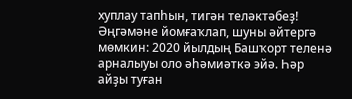хуплау тапһын, тигән теләктәбеҙ!
Әңгәмәне йомғаҡлап, шуны әйтергә мөмкин: 2020 йылдың Башҡорт теленә арналыуы оло әһәмиәткә эйә. Һәр айҙы туған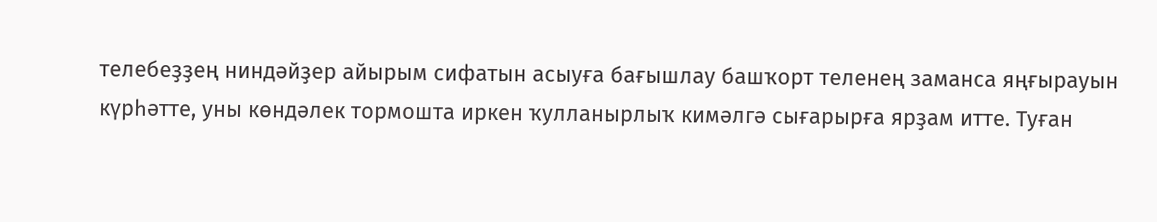телебеҙҙең ниндәйҙер айырым сифатын асыуға бағышлау башҡорт теленең заманса яңғырауын күрһәтте, уны көндәлек тормошта иркен ҡулланырлыҡ кимәлгә сығарырға ярҙам итте. Туған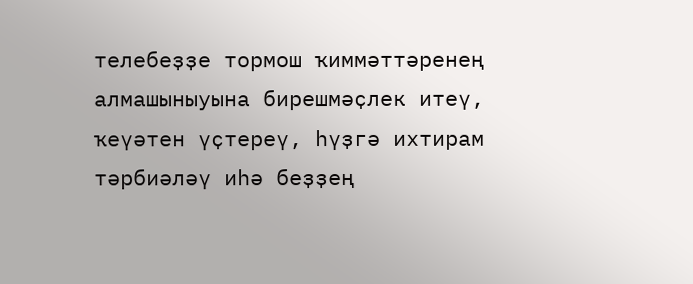телебеҙҙе тормош ҡиммәттәренең алмашыныуына бирешмәҫлек итеү, ҡеүәтен үҫтереү, һүҙгә ихтирам тәрбиәләү иһә беҙҙең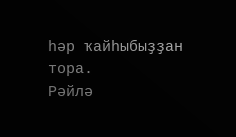һәр ҡайһыбыҙҙан тора.
Рәйлә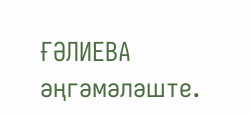ҒӘЛИЕВА әңгәмәләште.